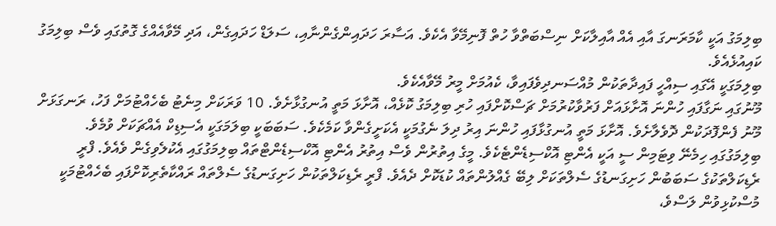ބިލިމަގު އަކީ ކާމަރަނގަ އާއި އެއް އާއިލާކަށް ނިސްބަތްވާ ހުތް ފޮނިމޭވާ އެކެވެ. އަސާރަ ހަދައިންގެންނާއި، ސަލަޑް ހަދައިގެން، އަދި މޭވާއެއްގެ ގޮތުގައި ވެސް ބިލިމަގު ކައިއުޅެއެވެ.
ބިލިމަގަކީ އޭގައި ސިއްހީ ފައިދާތަކުން މުއްސަނދިވެފައިވާ، ކެއުމަށް މީރު މޭވާއެކެވެ.
މޫނުގައި ނަގާފައި ހުންނަ އޮށާޅައަށް ފަރުވާކުރުމަށް ޗަސްކޮށްފައި ހުރި ބިލިމަގު ކޮޅެއް، އޮށާޅަ މަތީ އުނގުޅާށެވެ. 10 ވަރަކަށް މިނެޓު ބެހެއްޓުމަށް ފަހު، ރަނގަޅަށް މޫނު ފެންފޮދަކުން ދޮވެލާށެވެ. އޮށާޅަ މަތީ އުނގުޅާފައި ހުންނަ އިރު ދިލަ ނެގުމަކީ އެކަށީގެންވާ ކަމެކެވެ. ސަބަބަކީ ބިލަމަގަކީ އެސިޑިކް އެއްޗަކަށް ވުމެވެ.
ބިލިމަގުގައި ހިމެނޭ ވިޓަމިން ސީ އަކީ އެންޓި އޮކްސިޑެންޓެކެވެ. މީގެ އިތުރުން ވެސް އިތުރު އެންޓި އޮކްސިޑެންޓްތައް ބިލިމަގުގައި އެކުލެވިގެން ވެއެވެ. ފްރީ ރެޑިކަލްތަކުގެ ސަބަބުން ހަށިގަނޑުގެ ސެލްތަކަށް ލިބޭ ގެއްލުންތައް ކުޑަކޮށް ދެއެވެ. ފްރީ ރެޑިކަލްތަކުން ހަށިގަނޑުގެ ސެލްތައް ރައްކާތެރިކޮށްފައި ބެހެއްޓުމަކީ މުސްކުޅިވުން ލަސްވެ،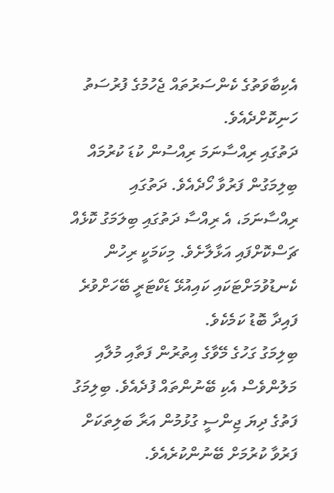އެކިބާވަތުގެ ކެންސަރުތައް ޖެހުމުގެ ފުރުސަތު ހަނިކޮށްދެއެވެ.
ދަތުގައި ރިއްސާނަމަ ރިއްސުން ކުޑަ ކުރުމައް ބިލިމަގުން ފަރުވާ ހޯދެއެވެ. ދަތުގައި ރިއްސާނަމަ، އެ ރިއްސާ ދަތުގައި ބިލަމަގު ކޮޅެއް ޗަސްކޮށްފައި އަޅާލާށެވެ. މިކަމަކީ ރިހުން ކެނޑުވުމަށްޓަކައި ކައިއުޅޭ ޑަކްޓަރީ ބޭހަށްވުރެ ފައިދާ ބޮޑު ކަމެކެވެ.
ބިލިމަގު ގަހުގެ މޭވާގެ އިތުރުން ފަތާއި މުލާއި މަލުންވެސް އެކި ބޭނުންތައް ފުދެއެވެ. ބިލިމަގު ފަތުގެ ދިޔަ ޖިންސީ ގުޅުމުން އަރާ ބަލިތަކަށް ފަރުވާ ކުރުމަށް ބޭނުންކުރެއެވެ.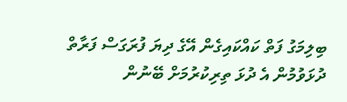ބިލިމަގު ފަތް ކައްކައިގެން އޭގެ ދިޔަ ފުރަގަސް ފަރާތް ދުޅަވުމުން އެ ދުޅަ ތިރިކުރުމަށް ބޭނުން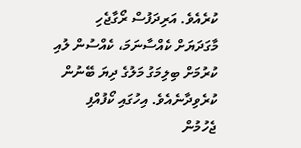ކުރެއެވެ. އަރިދަފުސް ރޯގާޖެހި މާގަދަޔަށް ކެއްސާނަމަ، ކެއްސުން ލުއި ކުރުމަށް ބިލިމަގު މަލުގެ ދިޔަ ބޭނުން ކުރެވިދާނެއެވެ. އިހުގައި ކޯފުއްފި ޖެހުމުން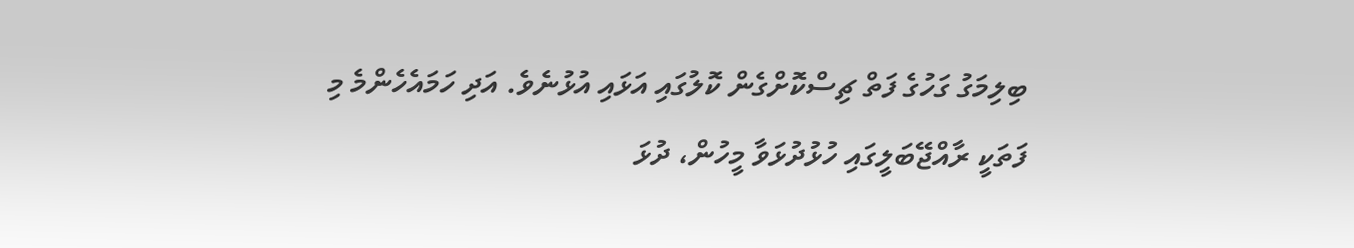ބިލިމަގު ގަހުގެ ފަތް ޗިސްކޮށްގެން ކޮލުގައި އަޅައި އުޅުނެވެ. އަދި ހަމައެހެންމެ މި ފަތަކީ ރާއްޖޭބަލީގައި ހުޅުދުޅަވާ މީހުން، ދުޅަ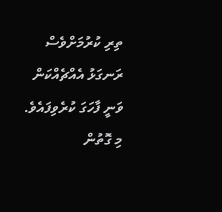ތިރި ކުރުމަށްވެސް ރަނގަޅު އެއްޗެއްކަން ވަނީ ފާހަގަ ކުރެވިފައެވެ. މި ގޮތުން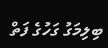ބިލިމަގު ގަހުގެ ފަތް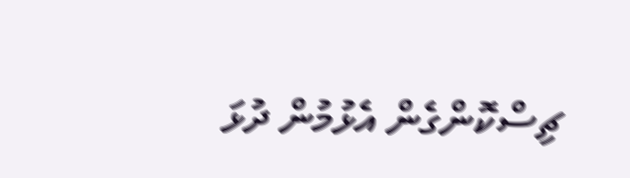ޗިސްކޮންގެން އެޅުމުން ދުޅަ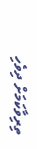ތިރިވާކަމަށް ދިވެހި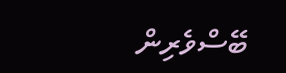ބޭސްވެރިން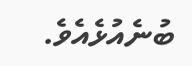ބުނެއުޅެއެވެ.